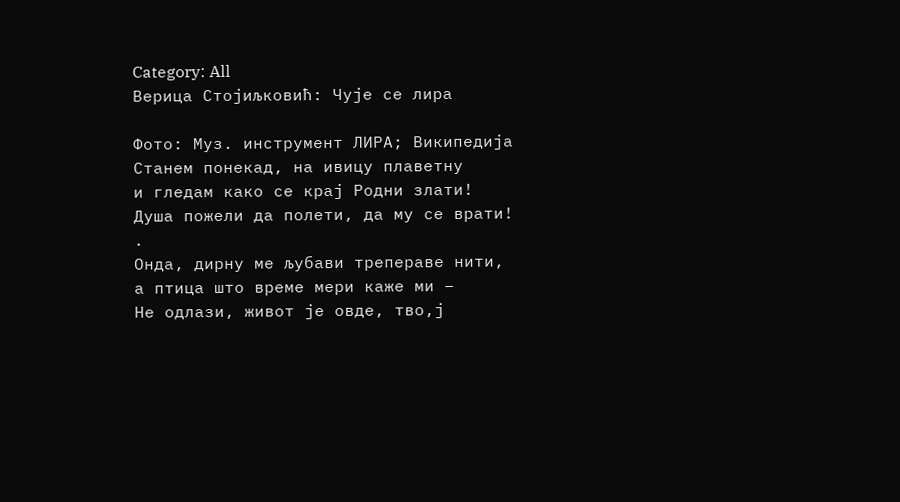Category: All
Верица Стојиљковић: Чује се лира

Фото: Муз. инструмент ЛИРА; Википедија
Станем понекад, на ивицу плаветну
и гледам како се крај Родни злати!
Душа пожели да полети, да му се врати!
.
Онда, дирну ме љубави трепераве нити,
а птица што време мери каже ми –
Не одлази, живот је овде, тво,ј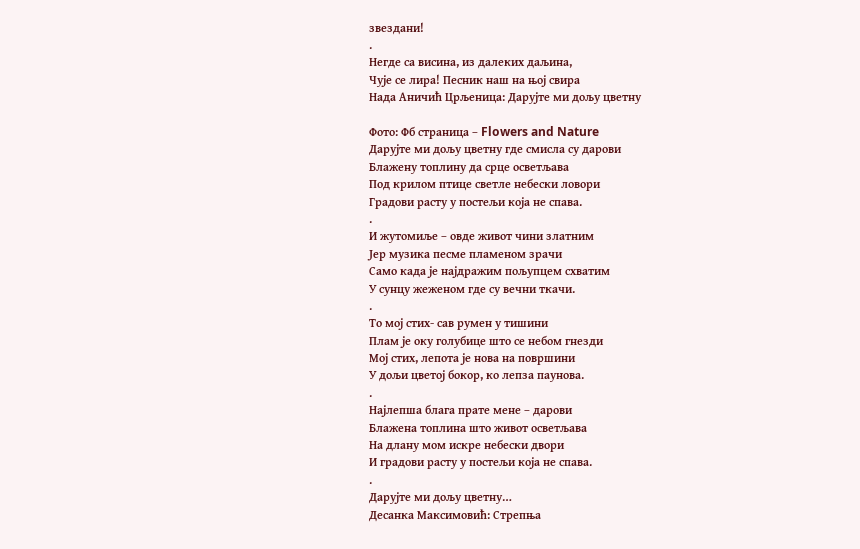звездани!
.
Негде са висина, из далеких даљина,
Чује се лира! Песник наш на њој свира
Нада Аничић Црљеница: Дарујте ми дољу цветну

Фото: Фб страница – Flowers and Nature
Дарујте ми дољу цветну где смисла су дарови
Блажену топлину да срце осветљава
Под крилом птице светле небески ловори
Градови расту у постељи која не спава.
.
И жутомиље – овде живот чини златним
Јер музика песме пламеном зрачи
Само када је најдражим пољупцем схватим
У сунцу жеженом где су вечни ткачи.
.
То мој стих- сав румен у тишини
Плам је оку голубице што се небом гнезди
Мој стих, лепота је нова на површини
У дољи цветој бокор, ко лепза паунова.
.
Најлепша блага прате мене – дарови
Блажена топлина што живот осветљава
На длану мом искре небески двори
И градови расту у постељи која не спава.
.
Дарујте ми дољу цветну…
Десанка Максимовић: Стрепња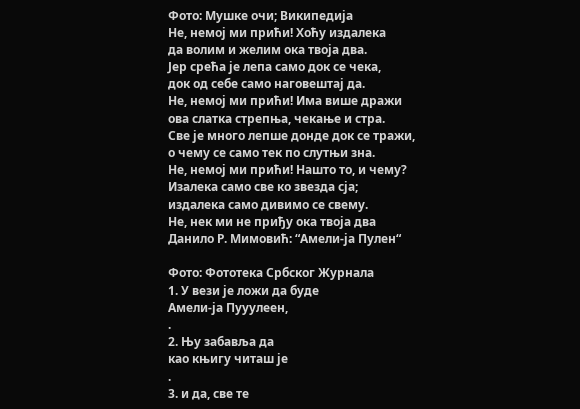Фото: Мушке очи; Википедија
Не, немој ми прићи! Хоћу издалека
да волим и желим ока твоја два.
Јер срећа је лепа само док се чека,
док од себе само наговештај да.
Не, немој ми прићи! Има више дражи
ова слатка стрепња, чекање и стра.
Све је много лепше донде док се тражи,
о чему се само тек по слутњи зна.
Не, немој ми прићи! Нашто то, и чему?
Изалека само све ко звезда сја;
издалека само дивимо се свему.
Не, нек ми не приђу ока твоја два
Данило Р. Мимовић: “Амели-ја Пулен“

Фото: Фототека Србског Журнала
1. У вези је ложи да буде
Амели-ја Пууулеен,
.
2. Њу забавља да
као књигу читаш је
.
3. и да, све те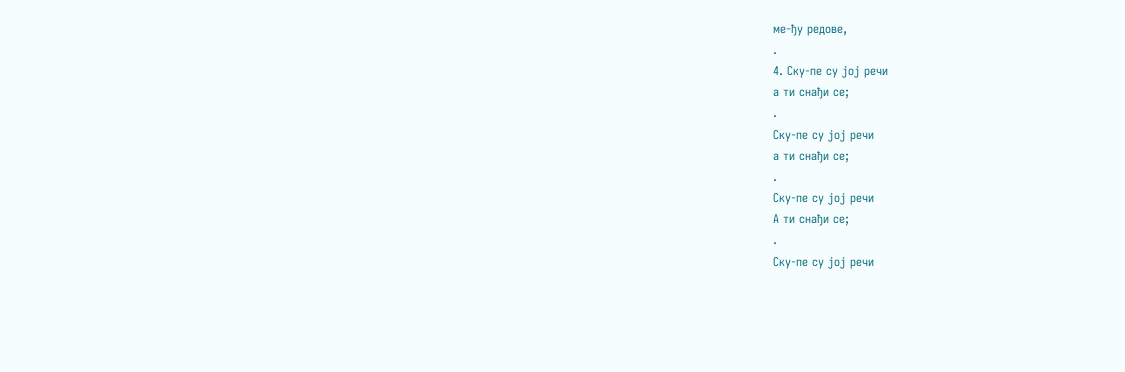ме-ђу редове,
.
4. Ску-пе су јој речи
а ти снађи се;
.
Ску-пе су јој речи
а ти снађи се;
.
Ску-пе су јој речи
А ти снађи се;
.
Ску-пе су јој речи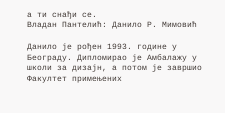а ти снађи се.
Владан Пантелић: Данило Р. Мимовић

Данило је рођен 1993. године у Београду. Дипломирао је Амбалажу у школи за дизајн, а потом је завршио Факултет примењених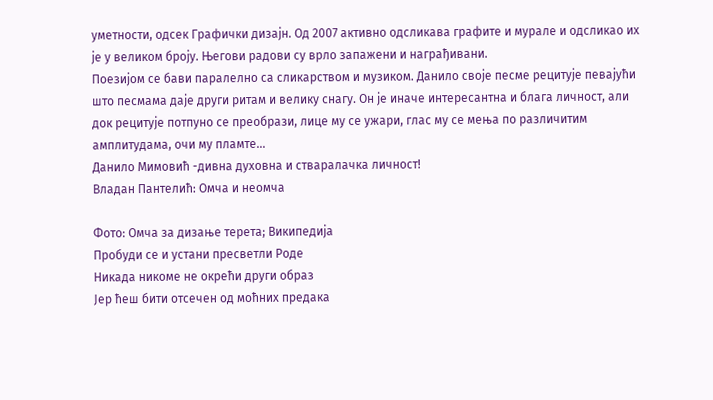уметности, одсек Графички дизајн. Од 2007 активно одсликава графите и мурале и одсликао их је у великом броју. Његови радови су врло запажени и награђивани.
Поезијом се бави паралелно са сликарством и музиком. Данило своје песме рецитује певајући што песмама даје други ритам и велику снагу. Он је иначе интересантна и блага личност, али док рецитује потпуно се преобрази, лице му се ужари, глас му се мења по различитим амплитудама, очи му пламте…
Данило Мимовић -дивна духовна и стваралачка личност!
Владан Пантелић: Омча и неомча

Фото: Омча за дизање терета; Википедија
Пробуди се и устани пресветли Роде
Никада никоме не окрећи други образ
Јер ћеш бити отсечен од моћних предака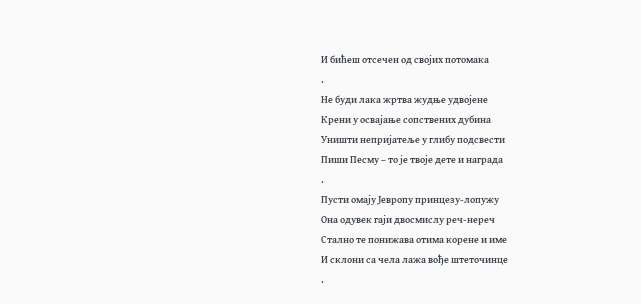И бићеш отсечен од својих потомака
.
Не буди лака жртва жудње удвојене
Крени у освајање сопствених дубина
Уништи непријатеље у глибу подсвести
Пиши Песму – то је твоје дете и награда
.
Пусти омају Јевропу принцезу-лопужу
Она одувек гаји двосмислу реч-нереч
Стално те понижава отима корене и име
И склони са чела лажа вође штеточинце
.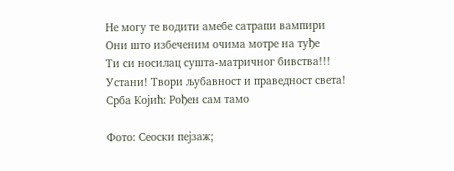Не могу те водити амебе сатрапи вампири
Они што избеченим очима мотре на туђе
Ти си носилац сушта-матричног бивства!!!
Устани! Твори љубавност и праведност света!
Срба Којић: Рођен сам тамо

Фото: Сеоски пејзаж;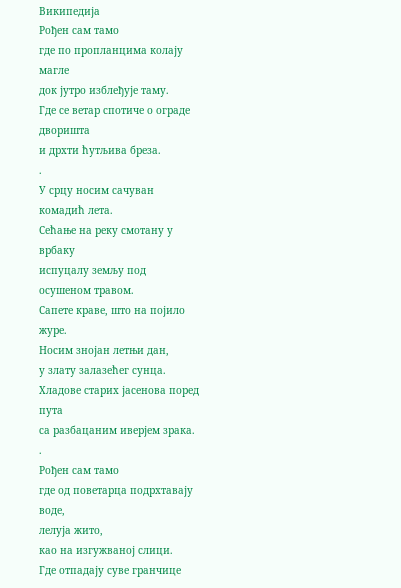Википедија
Рођен сам тамо
где по пропланцима колају магле
док јутро изблеђује таму.
Где се ветар спотиче о ограде дворишта
и дрхти ћутљива бреза.
.
У срцу носим сачуван комадић лета.
Сећање на реку смотану у врбаку
испуцалу земљу под осушеном травом.
Сапете краве, што на појило журе.
Носим знојан летњи дан,
у злату залазећег сунца.
Хладове старих јасенова поред пута
са разбацаним иверјем зрака.
.
Рођен сам тамо
где од поветарца подрхтавају воде,
лелуја жито,
као на изгужваној слици.
Где отпадају суве гранчице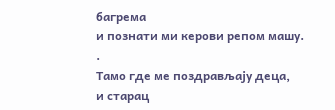багрема
и познати ми керови репом машу.
.
Тамо где ме поздрављају деца,
и старац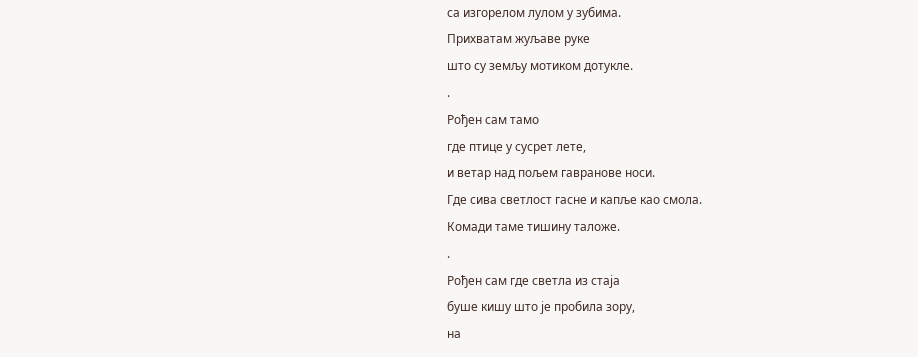са изгорелом лулом у зубима.
Прихватам жуљаве руке
што су земљу мотиком дотукле.
.
Рођен сам тамо
где птице у сусрет лете,
и ветар над пољем гавранове носи.
Где сива светлост гасне и капље као смола.
Комади таме тишину таложе.
.
Рођен сам где светла из стаја
буше кишу што је пробила зору,
на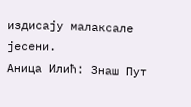издисају малаксале јесени.
Аница Илић: Знаш Пут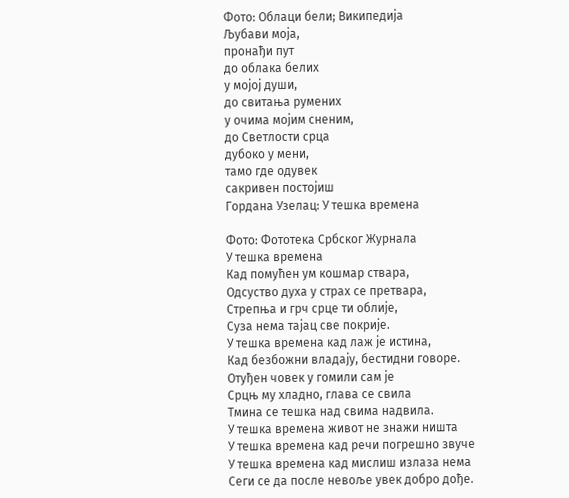Фото: Облаци бели; Википедија
Љубави моја,
пронађи пут
до облака белих
у мојој души,
до свитања румених
у очима мојим сненим,
до Светлости срца
дубоко у мени,
тамо где одувек
сакривен постојиш
Гордана Узелац: У тешка времена

Фото: Фототека Србског Журнала
У тешка времена
Кад помућен ум кошмар ствара,
Одсуство духа у страх се претвара,
Стрепња и грч срце ти облије,
Суза нема тајац све покрије.
У тешка времена кад лаж је истина,
Кад безбожни владају, бестидни говоре.
Отуђен човек у гомили сам је
Срцњ му хладно, глава се свила
Тмина се тешка над свима надвила.
У тешка времена живот не знажи ништа
У тешка времена кад речи погрешно звуче
У тешка времена кад мислиш излаза нема
Сеги се да после невоље увек добро дође.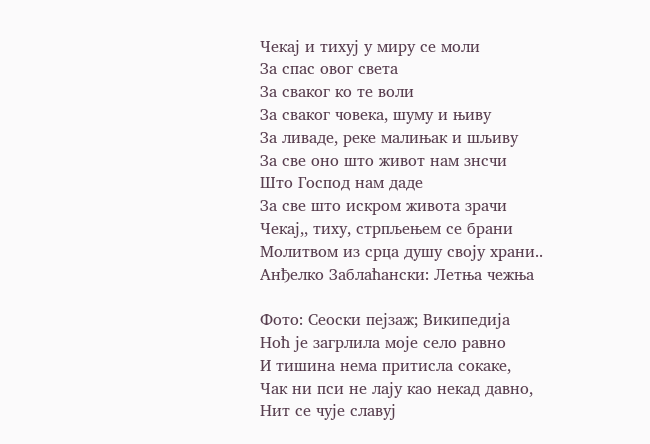Чекај и тихуј у миру се моли
За спас овог света
За сваког ко те воли
За сваког човека, шуму и њиву
За ливаде, реке малињак и шљиву
За све оно што живот нам знсчи
Што Господ нам даде
За све што искром живота зрачи
Чекај,, тиху, стрпљењем се брани
Молитвом из срца душу своју храни..
Анђелко Заблаћански: Летња чежња

Фото: Сеоски пејзаж; Википедија
Ноћ је загрлила моје село равно
И тишина нема притисла сокаке,
Чак ни пси не лају као некад давно,
Нит се чује славуј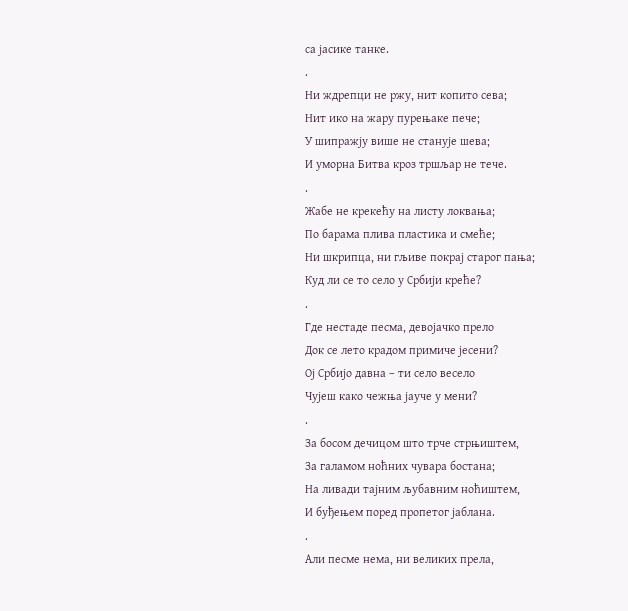са јасике танке.
.
Ни ждрепци не ржу, нит копито сева;
Нит ико на жару пурењаке пече;
У шипражју више не станује шева;
И уморна Битва кроз тршљар не тече.
.
Жабе не крекећу на листу локвања;
По барама плива пластика и смеће;
Ни шкрипца, ни гљиве покрај старог пања;
Куд ли се то село у Србији креће?
.
Где нестаде песма, девојачко прело
Док се лето крадом примиче јесени?
Ој Србијо давна – ти село весело
Чујеш како чежња јауче у мени?
.
За босом дечицом што трче стрњиштем,
За галамом ноћних чувара бостана;
На ливади тајним љубавним ноћиштем,
И буђењем поред пропетог јаблана.
.
Али песме нема, ни великих прела,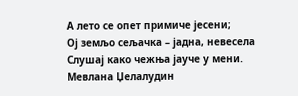А лето се опет примиче јесени;
Ој земљо сељачка – јадна, невесела
Слушај како чежња јауче у мени.
Мевлана Џелалудин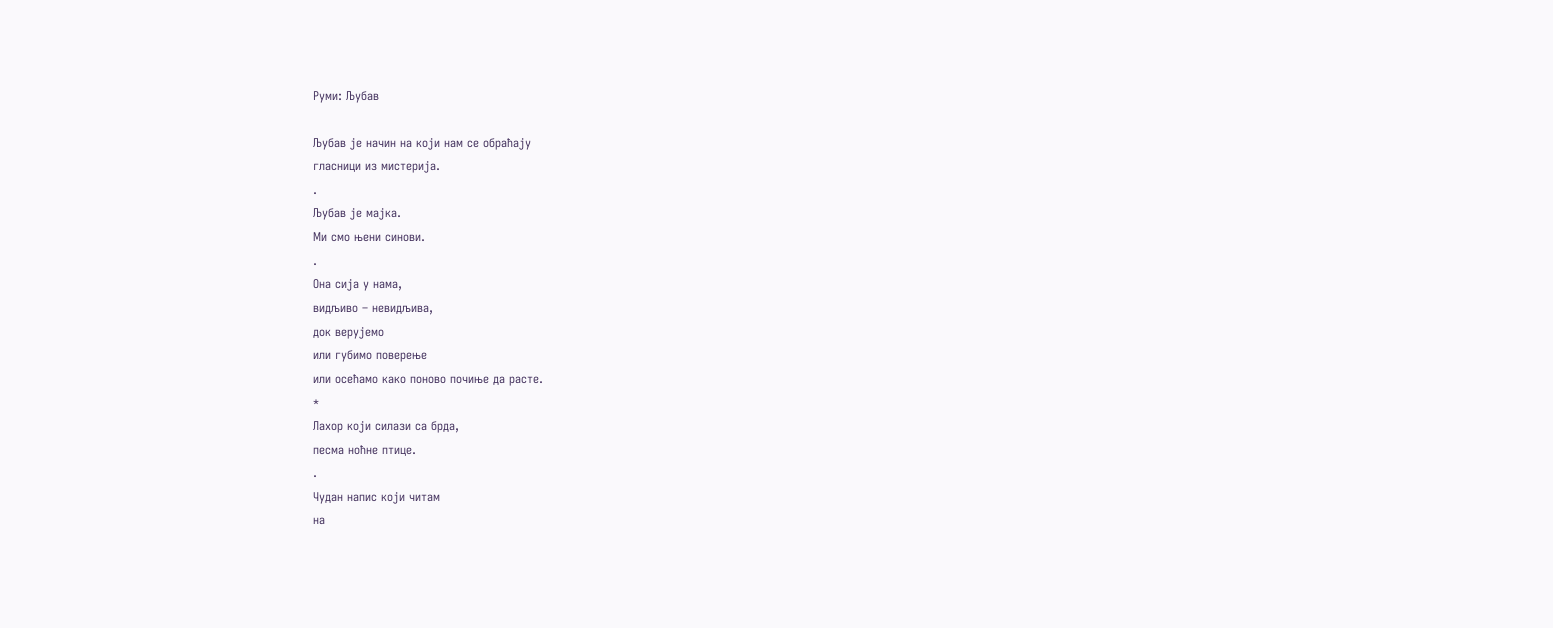Руми: Љубав

Љубав је начин на који нам се обраћају
гласници из мистерија.
.
Љубав је мајка.
Ми смо њени синови.
.
Она сија у нама,
видљиво – невидљива,
док верујемо
или губимо поверење
или осећамо како поново почиње да расте.
*
Лахор који силази са брда,
песма ноћне птице.
.
Чудан напис који читам
на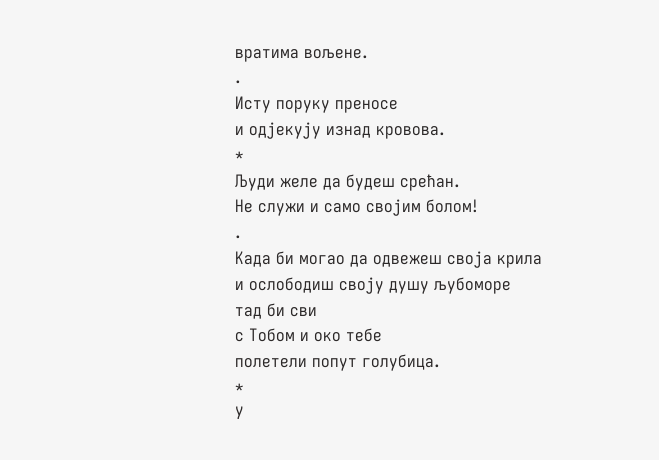вратима вољене.
.
Исту поруку преносе
и одјекују изнад кровова.
*
Људи желе да будеш срећан.
Не служи и само својим болом!
.
Када би могао да одвежеш своја крила
и ослободиш своју душу љубоморе
тад би сви
с Тобом и око тебе
полетели попут голубица.
*
У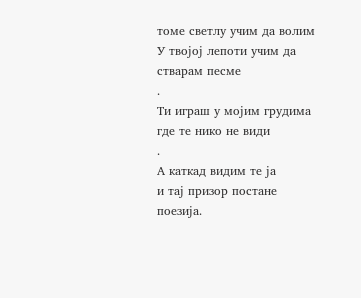томе светлу учим да волим
У твојој лепоти учим да стварам песме
.
Ти играш у мојим грудима
где те нико не види
.
А каткад видим те ја
и тај призор постане поезија.